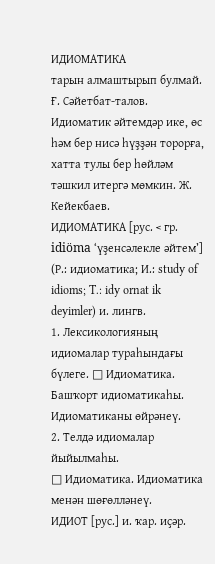ИДИОМАТИКА
тарын алмаштырып булмай. Ғ. Сәйетбат-талов. Идиоматик әйтемдәр ике, өс һәм бер нисә һүҙҙән торорға, хатта тулы бер һөйләм тәшкил итергә мөмкин. Ж. Кейекбаев.
ИДИОМАТИКА [рус. < гр. idiöma ‘үҙенсәлекле әйтем’] (Р.: идиоматика; И.: study of idioms; T.: idy ornat ik deyimler) и. лингв.
1. Лексикологияның идиомалар тураһындағы бүлеге. □ Идиоматика. Башҡорт идиоматикаһы. Идиоматиканы өйрәнеү.
2. Телдә идиомалар йыйылмаһы.
□ Идиоматика. Идиоматика менән шөғөлләнеү.
ИДИОТ [рус.] и. ҡар. иҫәр.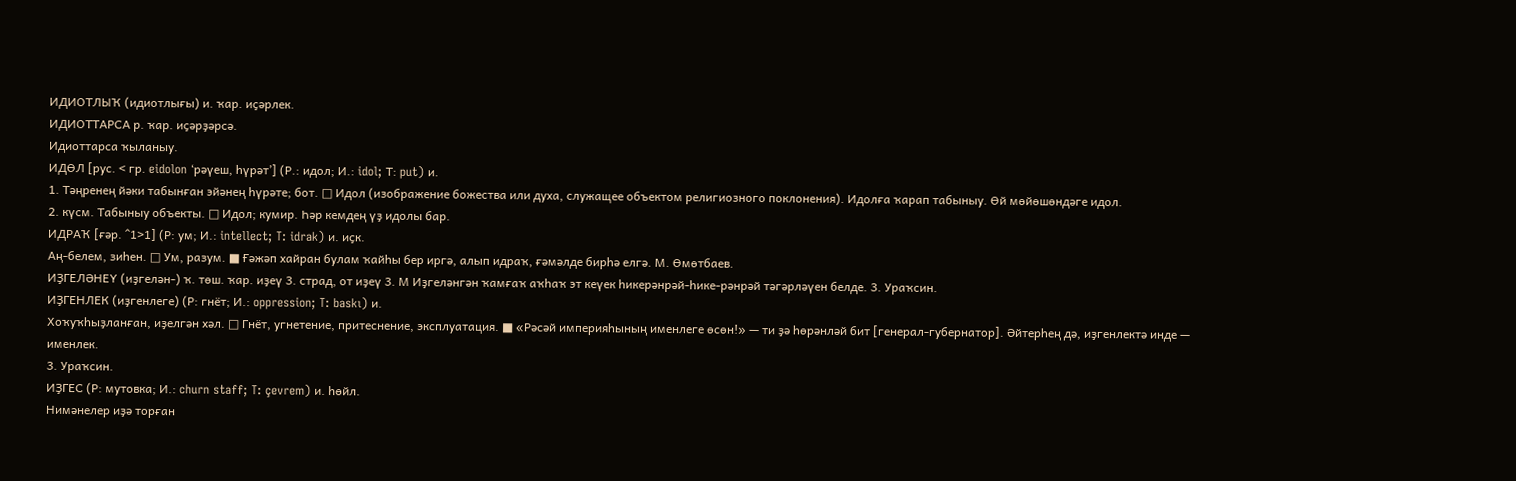ИДИОТЛЫҠ (идиотлығы) и. ҡар. иҫәрлек.
ИДИОТТАРСА р. ҡар. иҫәрҙәрсә.
Идиоттарса ҡыланыу.
ИДӨЛ [рус. < гр. eidolon ‘рәүеш, һүрәт’] (Р.: идол; И.: idol; Т: put) и.
1. Тәңренең йәки табынған эйәнең һүрәте; бот. □ Идол (изображение божества или духа, служащее объектом религиозного поклонения). Идолға ҡарап табыныу. Өй мөйөшөндәге идол.
2. күсм. Табыныу объекты. □ Идол; кумир. Һәр кемдең үҙ идолы бар.
ИДРАҠ [ғәр. ^1>1] (Р: ум; И.: intellect; T: idrak) и. иҫк.
Аң-белем, зиһен. □ Ум, разум. ■ Ғәжәп хайран булам ҡайһы бер иргә, алып идраҡ, ғәмәлде бирһә елгә. М. Өмөтбаев.
ИҘГЕЛӘНЕҮ (иҙгелән-) ҡ. төш. ҡар. иҙеү 3. страд, от иҙеү 3. М Иҙгеләнгән ҡамғаҡ аҡһаҡ эт кеүек һикерәнрәй-һике-рәнрәй тәгәрләүен белде. 3. Ураҡсин.
ИҘГЕНЛЕК (иҙгенлеге) (Р: гнёт; И.: oppression; T: baskı) и.
Хоҡуҡһыҙланған, иҙелгән хәл. □ Гнёт, угнетение, притеснение, эксплуатация. ■ «Рәсәй империяһының именлеге өсөн!» — ти ҙә һөрәнләй бит [генерал-губернатор]. Әйтерһең дә, иҙгенлектә инде — именлек.
3. Ураҡсин.
ИҘГЕС (Р: мутовка; И.: churn staff; T: çevrem) и. һөйл.
Нимәнелер иҙә торған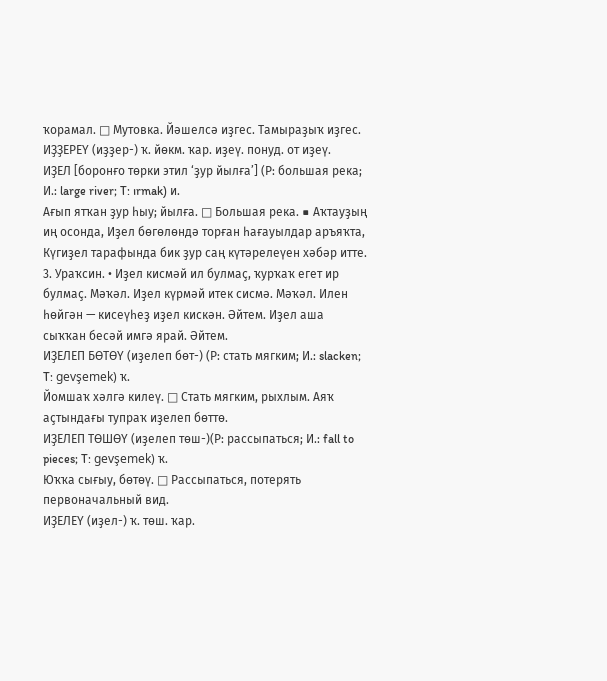ҡорамал. □ Мутовка. Йәшелсә иҙгес. Тамыраҙыҡ иҙгес.
ИҘҘЕРЕҮ (иҙҙер-) ҡ. йөкм. ҡар. иҙеү. понуд. от иҙеү.
ИҘЕЛ [боронғо төрки этил ‘ҙур йылға’] (Р: большая река; И.: large river; T: ırmak) и.
Ағып ятҡан ҙур һыу; йылға. □ Большая река. ■ Аҡтауҙың иң осонда, Иҙел бөгөлөндә торған һағауылдар аръяҡта, Күгиҙел тарафында бик ҙур саң күтәрелеүен хәбәр итте. 3. Ураҡсин. • Иҙел кисмәй ил булмаҫ, ҡурҡаҡ егет ир булмаҫ. Мәҡәл. Иҙел күрмәй итек сисмә. Мәҡәл. Илен һөйгән — кисеүһеҙ иҙел кискән. Әйтем. Иҙел аша сыҡҡан бесәй имгә ярай. Әйтем.
ИҘЕЛЕП БӨТӨҮ (иҙелеп бөт-) (Р: стать мягким; И.: slacken; T: gevşemek) ҡ.
Йомшаҡ хәлгә килеү. □ Стать мягким, рыхлым. Аяҡ аҫтындағы тупраҡ иҙелеп бөттө.
ИҘЕЛЕП ТӨШӨҮ (иҙелеп төш-)(Р: рассыпаться; И.: fall to pieces; T: gevşemek) ҡ.
Юҡҡа сығыу, бөтөү. □ Рассыпаться, потерять первоначальный вид.
ИҘЕЛЕҮ (иҙел-) ҡ. төш. ҡар.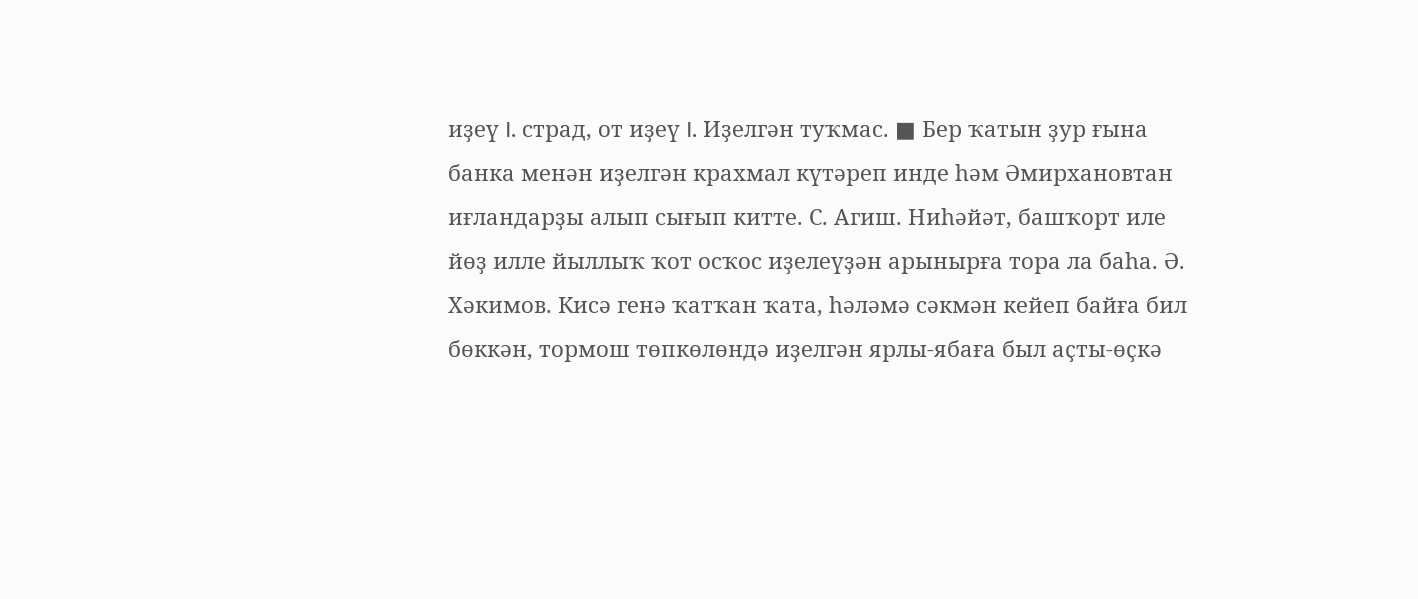иҙеү I. страд, от иҙеү I. Иҙелгән туҡмас. ■ Бер ҡатын ҙур ғына банка менән иҙелгән крахмал күтәреп инде һәм Әмирхановтан иғландарҙы алып сығып китте. С. Агиш. Ниһәйәт, башҡорт иле йөҙ илле йыллыҡ ҡот осҡос иҙелеүҙән арынырға тора ла баһа. Ә. Хәкимов. Кисә генә ҡатҡан ҡата, һәләмә сәкмән кейеп байға бил бөккән, тормош төпкөлөндә иҙелгән ярлы-ябаға был аҫты-өҫкә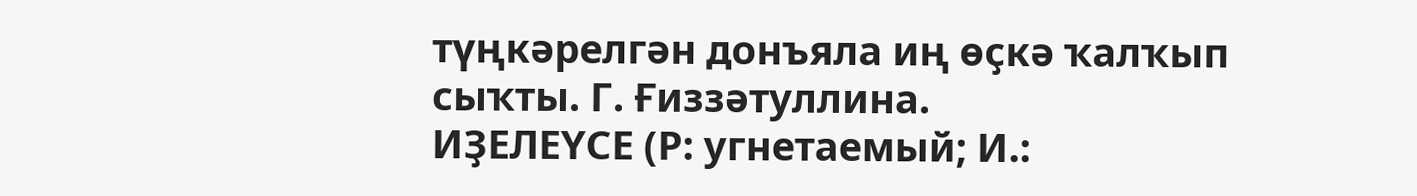түңкәрелгән донъяла иң өҫкә ҡалҡып сыҡты. Г. Ғиззәтуллина.
ИҘЕЛЕҮСЕ (Р: угнетаемый; И.: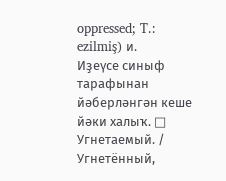oppressed; T.: ezilmiş) и.
Иҙеүсе синыф тарафынан йәберләнгән кеше йәки халыҡ. □ Угнетаемый. / Угнетённый,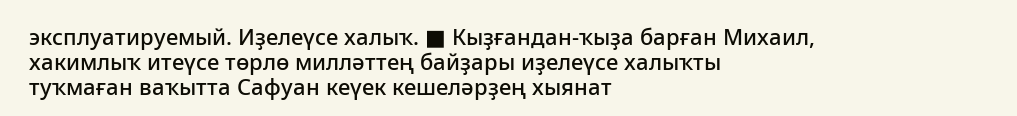эксплуатируемый. Иҙелеүсе халыҡ. ■ Кыҙғандан-ҡыҙа барған Михаил, хакимлыҡ итеүсе төрлө милләттең байҙары иҙелеүсе халыҡты туҡмаған ваҡытта Сафуан кеүек кешеләрҙең хыянат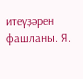итеүҙәрен фашланы. Я.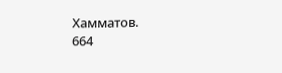Хамматов.
664